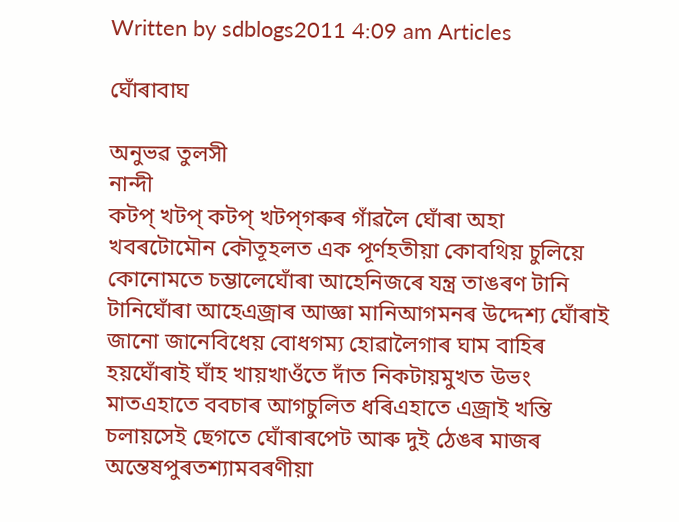Written by sdblogs2011 4:09 am Articles

ঘোঁৰাবাঘ

অনুভৱ তুলসী
নান্দী
কটপ্‌ খটপ্‌ কটপ্‌ খটপ্‌গৰুৰ গাঁৱলৈ ঘোঁৰা অহা খবৰটোমৌন কৌতূহলত এক পূৰ্ণহতীয়া কোবথিয় চুলিয়ে কোনোমতে চম্ভালেঘোঁৰা আহেনিজৰে যন্ত্ৰ তাঙৰণ টানি টানিঘোঁৰা আহেএজ্ৰাৰ আজ্ঞা মানিআগমনৰ উদ্দেশ্য ঘোঁৰাই জানো জানেবিধেয় বোধগম্য হোৱালৈগাৰ ঘাম বাহিৰ হয়ঘোঁৰাই ঘাঁহ খায়খাওঁতে দাঁত নিকটায়মুখত উভং মাতএহাতে ববচাৰ আগচুলিত ধৰিএহাতে এজ্ৰাই খন্তি চলায়সেই ছেগতে ঘোঁৰাৰপেট আৰু দুই ঠেঙৰ মাজৰ অন্তেষপুৰতশ্যামবৰণীয়া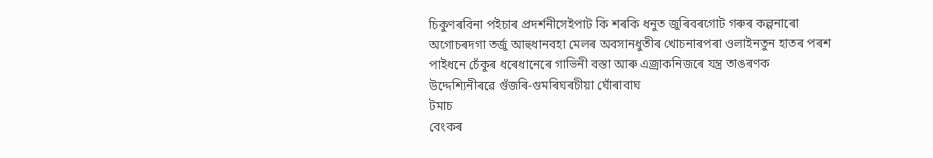চিকুণৰবিনা পইচাৰ প্ৰদৰ্শনীসেইপাট কি শৰকি ধনুত জুৰিবৰগোট গৰুৰ কল্পনাৰো অগোচৰদগা তৰ্জু আহুধানবহা মেলৰ অবসানধুতীৰ খোচনাৰপৰা ওলাইনতুন হাতৰ পৰশ পাইধনে চেঁকুৰ ধৰেধানেৰে গাভিনী বস্তা আৰু এজ্ৰাকনিজৰে যন্ত্ৰ তাঙৰণক উদ্দেশ্যিনীৰৱে গুঁজৰি-গুমৰিঘৰচীয়া ঘোঁৰাবাঘ
টমাচ
বেংকৰ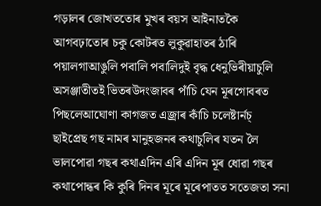গড়ালৰ জোখততোৰ মুখৰ বয়স আইনাতকৈ আগবঢ়াতোৰ চকু কোটৰত লুকুৱাহাতৰ ঠাৰি পয়ালগাআঙুলি পবালি পবালিদুই বৃদ্ধ ধেনুভিৰীয়াচুলি অসঞ্জাতীতই ভিতৰউদংজাবৰ পাঁচি যেন মূৰগোবৰত পিছলেআঘোণা কাগজত এজ্ৰাৰ কাঁচি চলেষ্টাৰ্নচ্‌
ছাইপ্ৰেছ গছ নামৰ মানুহজনৰ কথাচুলিৰ যতন লৈ ভালপোৱা গছৰ কথাএদিন এৰি এদিন মূৰ ধোৱা গছৰ কথাপোন্ধৰ কি কুৰি দিনৰ মূৰে মূৰেপাতত সতেজতা সনা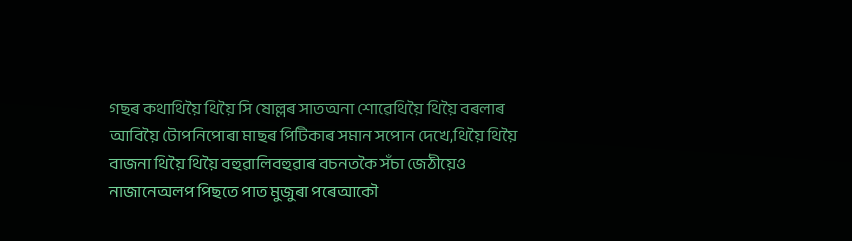গছৰ কথাথিয়ৈ থিয়ৈ সি ষোল্লৰ সাতঅনা শোৱেথিয়ৈ থিয়ৈ বৰলাৰ আবিয়ৈ টোপনিপোৰা মাছৰ পিটিকাৰ সমান সপোন দেখে,থিয়ৈ থিয়ৈ বাজনা থিয়ৈ থিয়ৈ বহুৱালিবহুৱাৰ বচনতকৈ সঁচা জেঠীয়েও নাজানেঅলপ পিছতে পাত মুজুৰা পৰেআকৌ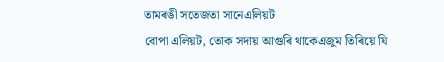তামৰঙী সতেজতা সানেএলিয়ট
বোপা এলিয়ট, তোক সদায় আগুৰি থাকেএজুম তিৰিয়ে যি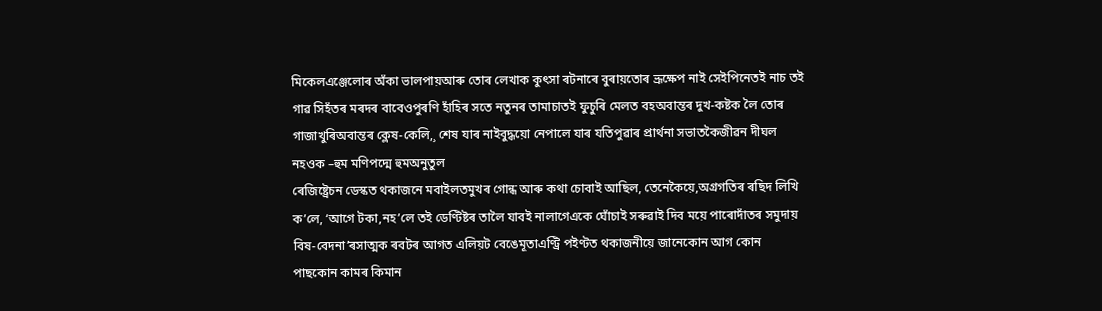মিকেলএঞ্জেলোৰ অঁকা ভালপায়আৰু তোৰ লেখাক কুৎসা ৰটনাৰে বুৰায়তোৰ ভ্ৰূক্ষেপ নাই সেইপিনেতই নাচ তই গাৱ সিহঁতৰ মৰদৰ বাবেওপুৰণি হাঁহিৰ সতে নতুনৰ তামাচাতই ফুচুৰি মেলত বহঅবান্তৰ দুখ-কষ্টক লৈ তোৰ গাজাখুৰিঅবান্তৰ ক্লেষ-কেলি,¸ শেষ যাৰ নাইবুদ্ধয়ো নেপালে যাৰ যতিপুৱাৰ প্ৰাৰ্থনা সভাতকৈজীৱন দীঘল নহওক –হুম মণিপদ্মে হুমঅনুতুল
ৰেজিষ্ট্ৰেচন ডেস্কত থকাজনে মবাইলতমুখৰ গোন্ধ আৰু কথা চোবাই আছিল, তেনেকৈয়ে,অগ্ৰগতিৰ ৰছিদ লিখি ক’লে, ‘আগে টকা,নহ’লে তই ডেণ্টিষ্টৰ তালৈ যাবই নালাগেএকে ঘোঁচাই সৰুৱাই দিব ময়ে পাৰোদাঁতৰ সমুদায় বিষ-বেদনা’ৰসাত্মক ৰবটৰ আগত এলিয়ট বেঙেমূতাএণ্ট্ৰি পইণ্টত থকাজনীয়ে জানেকোন আগ কোন পাছকোন কামৰ কিমান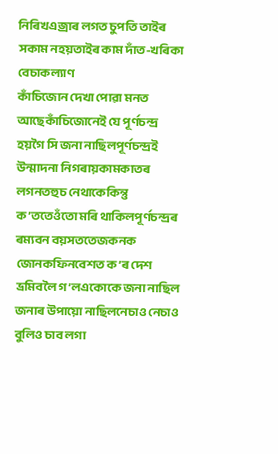নিৰিখএজ্ৰাৰ লগত চুপতি তাইৰ সকাম নহয়তাইৰ কাম দাঁত-খৰিকা বেচাকল্যাণ
কাঁচিজোন দেখা পোৱা মনত আছেকাঁচিজোনেই যে পূৰ্ণচন্দ্ৰ হয়গৈ সি জনা নাছিলপূৰ্ণচন্দ্ৰই উন্মাদনা নিগৰায়কামকাতৰ লগনতহুচ নেথাকেকিন্তু ক’ততেওঁতো মৰি থাকিলপূৰ্ণচন্দ্ৰৰ ৰম্যবন বয়সততেজকনক জোনকফিনবেশত ক’ৰ দেশ ভ্ৰমিবলৈ গ’লএকোকে জনা নাছিল জনাৰ উপায়ো নাছিলনেচাও নেচাও বুলিও চাব লগা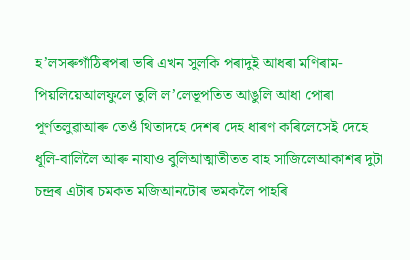হ’লসৰুগাঁঠিৰপৰা ভৰি এখন সুলকি পৰাদুই আধৰা মণিৰাম-পিয়লিয়েআলফুলে তুলি ল’লেভূপতিত আঙুলি আধা পোৰা পূৰ্ণতলুৱাআৰু তেওঁ থিতাদহে দেশৰ দেহ ধাৰণ কৰিলেসেই দেহে ধূলি-বালিলৈ আৰু নাযাও বুলিআত্মাতীতত বাহ সাজিলেআকাশৰ দুটা চন্দ্ৰৰ এটাৰ চমকত মজিআনটোৰ ভমকলৈ পাহৰি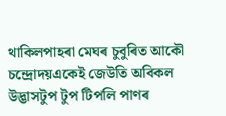থাকিলপাহৰা মেঘৰ চুবুৰিত আকৌ চন্দ্ৰোদয়একেই জেউতি অবিকল উদ্ভাসটুপ টুপ টিপলি পাণৰ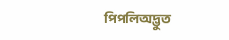পিপলিঅদ্ভুত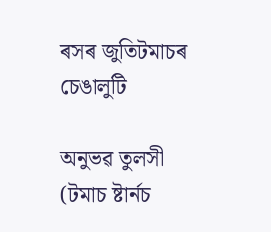ৰসৰ জুতিটমাচৰ চেঙালুটি

অনুভৱ তুলসী
(টমাচ ষ্টাৰ্নচ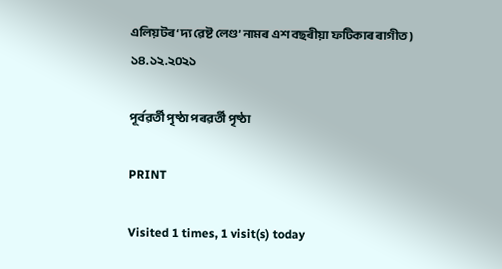এলিয়টৰ ‘দ্য ৱেষ্ট লেণ্ড’ নামৰ এশ বছৰীয়া ফটিকাৰ ৰাগীত)
১৪.১২.২০২১

পূৰ্বৱৰ্তী পৃষ্ঠা পৰৱৰ্তী পৃষ্ঠা

PRINT

Visited 1 times, 1 visit(s) today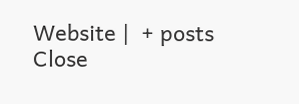Website |  + posts
Close